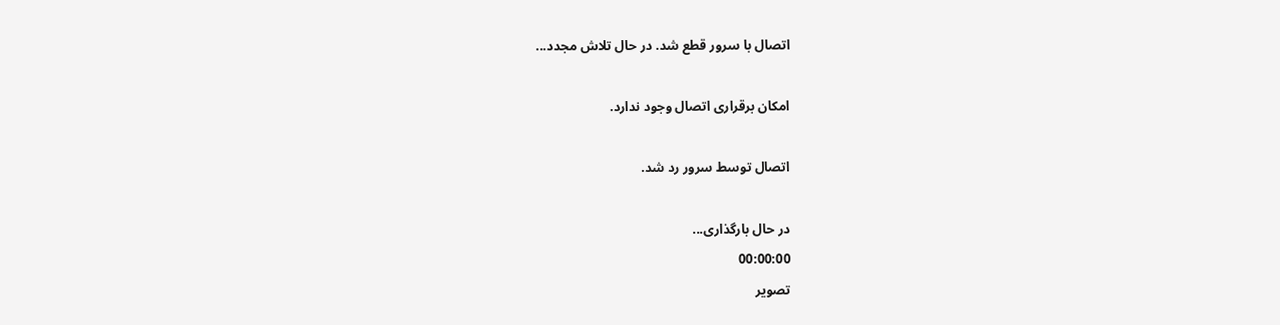اتصال با سرور قطع شد. در حال تلاش مجدد...

امکان برقراری اتصال وجود ندارد.

اتصال توسط سرور رد شد.

در حال بارگذاری...
00:00:00
تصویر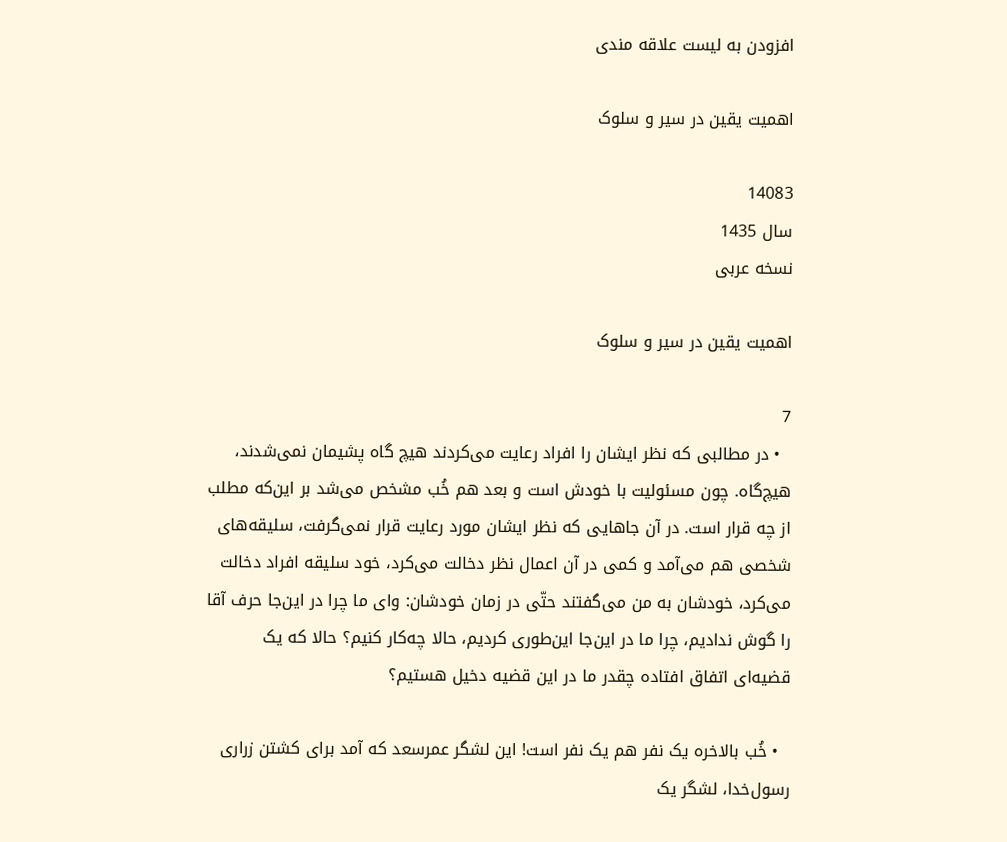افزودن به لیست علاقه مندی

اهمیت یقین در سیر و سلوک

14083
سال 1435
نسخه عربی

اهمیت یقین در سیر و سلوک

7
  • در مطالبی که نظر ایشان را افراد رعایت می‌کردند هیچ گاه پشیمان نمی‌شدند، هیچ‌گاه. چون مسئولیت با خودش است و بعد هم خُب مشخص می‌شد بر این‌که مطلب از چه قرار است. در آن جاهایی که نظر ایشان مورد رعایت قرار نمی‌گرفت، سلیقه‌های شخصی هم می‌آمد و کمی در آن اعمال نظر دخالت می‌کرد، خود سلیقه افراد دخالت می‌کرد، خودشان به من می‌گفتند حتّی در زمان خودشان: وای ما چرا در این‌جا حرف آقا را گوش ندادیم، چرا ما در این‌جا این‌طوری کردیم، حالا چه‌کار کنیم؟ حالا که یک قضیه‌ای اتفاق افتاده چقدر ما در این قضیه دخیل هستیم؟

  • خُب بالاخره یک نفر هم یک نفر است! این لشگر عمرسعد که آمد برای کشتن زراری رسول‌خدا، لشگر یک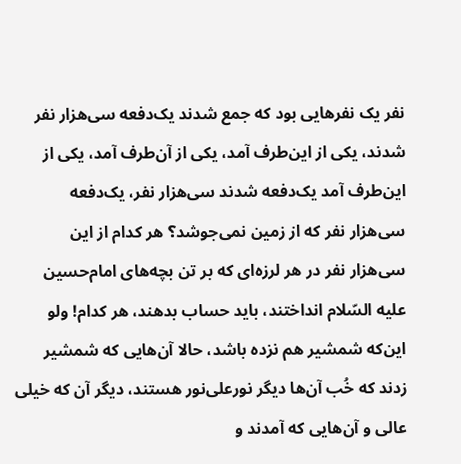نفر یک نفرهایی بود که جمع شدند یک‌دفعه سی‌هزار نفر شدند، یکی از این‌طرف آمد، یکی از آن‌طرف آمد، یکی از این‌طرف آمد یک‌دفعه شدند سی‌هزار نفر، یک‌دفعه سی‌هزار نفر که از زمین نمی‌جوشد؟ هر کدام از این سی‌هزار نفر در هر لرزه‌ای که بر تن بچه‌های امام‌حسین علیه السّلام انداختند، باید حساب بدهند، هر کدام! ولو این‌که شمشیر هم نزده باشد، حالا آن‌هایی که شمشیر زدند که خُب آن‌ها دیگر نورعلی‌نور هستند، دیگر آن که خیلی عالی و آن‌هایی که آمدند و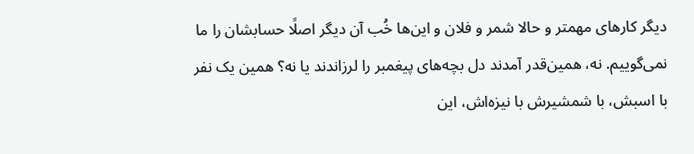دیگر کارهای مهمتر و حالا شمر و فلان و این‌ها خُب آن دیگر اصلًا حسابشان را ما نمی‌گوییم. نه، همین‌قدر آمدند دل بچه‌های پیغمبر را لرزاندند یا نه؟ همین یک نفر با اسبش، با شمشیرش با نیزه‌اش، این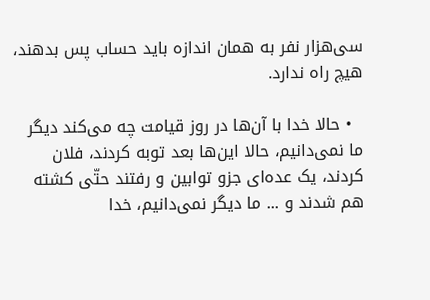سی‌هزار نفر به همان اندازه باید حساب پس بدهند، هیچ راه ندارد.

  • حالا خدا با آن‌ها در روز قیامت چه می‌کند دیگر ما نمی‌دانیم، حالا این‌ها بعد توبه کردند، فلان کردند، یک عده‌ای جزو توابین و رفتند حتّی کشته هم شدند و ... ما دیگر نمی‌دانیم، خدا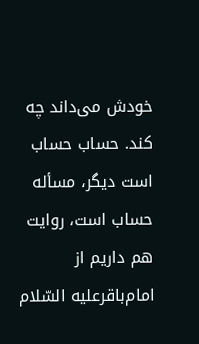خودش می‌داند چه کند. حساب حساب است دیگر، مسأله حساب است، روایت هم داریم از امام‌باقرعلیه السّلام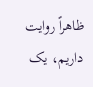ظاهراً روایت داریم، یک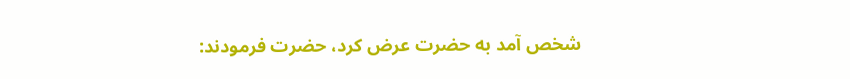شخص آمد به حضرت عرض کرد، حضرت فرمودند: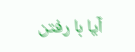آیا با رفتن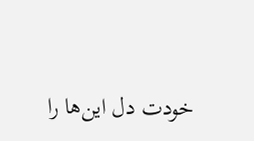خودت دل این‌ها را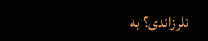نلرزاندی؟ به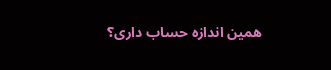همین اندازه حساب داری؟